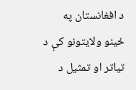د افغانستان په ځینو ولایتونو کې د تیاتر او تمثیل د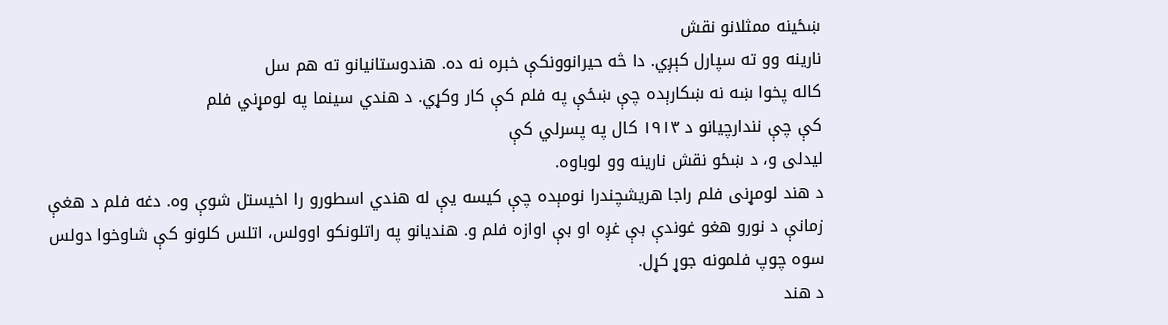ښځینه ممثلانو نقش
نارینه وو ته سپارل کېږي. دا څه حیرانوونکې خبره نه ده. هندوستانیانو ته هم سل
کاله پخوا ښه نه ښکارېده چې ښځې په فلم کې کار وکړي. د هندي سینما په لومړني فلم
کې چې نندارچیانو د ۱۹۱۳ کال په پسرلي کې
لیدلی و، د ښځو نقش نارینه وو لوباوه.
د هند لومړنی فلم راجا هریشچندرا نومېده چې کیسه یې له هندي اسطورو را اخیستل شوې وه. دغه فلم د هغې زمانې د نورو هغو غوندې بې غږه او بې اوازه فلم و. هندیانو په راتلونکو اوولس، اتلس کلونو کې شاوخوا دولس سوه چوپ فلمونه جوړ کړل.
د هند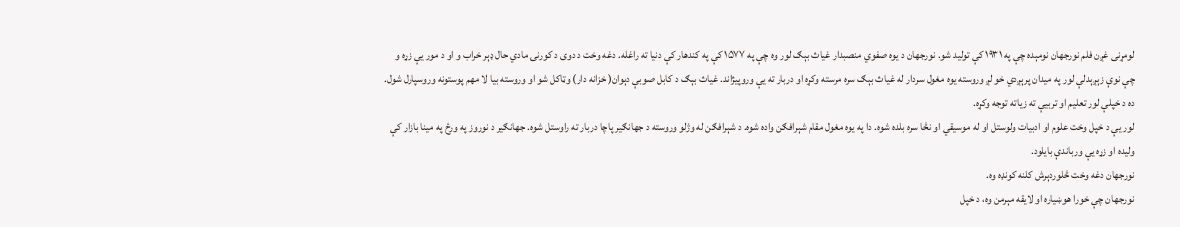لومړنی غږن فلم نورجهان نومېده چې په ۱۹۳۱ کې تولید شو. نورجهان د یوه صفوي منصبدار غیاث بېګ لور وه چې په ۱۵۷۷ کې په کندهار کې دنیا ته راغله. دغه وخت د دوی د کورنۍ مادي حال ډېر خراب و او د مور یې زړه و چې نوې زېږېدلې لور په میدان پرېږدي خو لږ وروسته یوه مغول سردار له غیاث بېګ سره مرسته وکړه او دربار ته یې وروپيژاند. غیاث بېګ د کابل صوبې دېوان( خزانه دار) وټاکل شو او وروسته بیا لا مهم پوستونه وروسپارل شول. ده د خپلې لور تعلیم او تربیې ته زیاته توجه وکړه.
لور یې د خپل وخت علوم او ادبیات ولوستل او له موسیقي او نڅا سره بلده شوه. دا په یوه مغول مقام شېرافګن واده شوه. د شېرافګن له وژلو وروسته د جهانګیر پاچا دربار ته راوستل شوه. جهانګیر د نوروز په ورځ په مینا بازار کې ولیده او زړه یې ورباندې بایلود.
نورجهان دغه وخت څلوردېرش کلنه کونډه وه.
نورجهان چې خورا هوښیاره او لایقه مېرمن وه، د خپل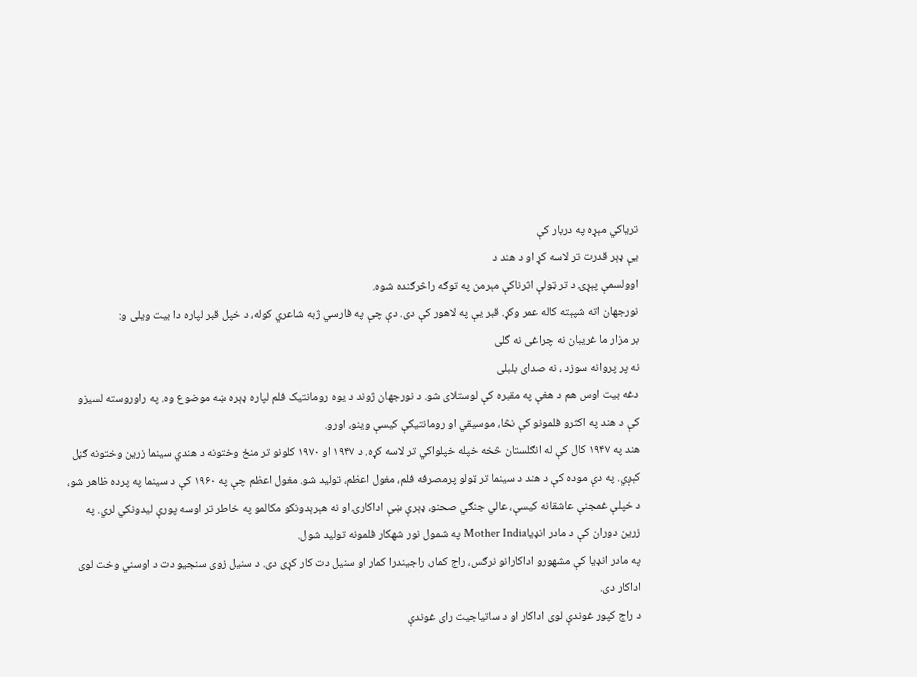تریاکي مېړه په دربار کې
یې ډېر قدرت تر لاسه کړ او د هند د
اوولسمې پېړۍ د تر ټولې اثرناکې مېرمن په توګه راڅرګنده شوه.
نورجهان اته شپېته کاله عمر وکړ. قبر یې په لاهور کې دی. دې چې په فارسي ژبه شاعري کوله، د خپل قبر لپاره دا بیت ویلی و:
بر مزار ما غریبان نه چراغی نه گلی
نه پر پروانه سوزد ، نه صدای بلبلی
دغه بیت اوس هم د هغې په مقبره کې لوستلای شو. د نورجهان ژوند د یوه رومانتیک فلم لپاره ډېره ښه موضوع وه. په راوروسته لسیزو کې د هند په اکثرو فلمونو کې نڅا، موسیقي او رومانتیکې کیسې وینو، اورو.
هند په ۱۹۴۷ کال کې له انګلستان څخه خپله خپلواکي تر لاسه کړه. د ۱۹۴۷ او ۱۹۷۰ کلونو تر منځ وختونه د هندي سینما زرین وختونه ګڼل کېږي. په دې موده کې د هند د سینما تر ټولو پرمصرفه فلم، مغول اعظم، تولید شو. مغول اعظم چې په ۱۹۶۰ کې د سینما په پرده ظاهر شو، د خپلې غمجنې عاشقانه کیسې، عالي جنګي صحنو، ډېرې ښې اداکارۍ او نه هېرېدونکو مکالمو په خاطر تر اوسه پورې لیدونکي لري. په زرین دوران کې د مادر انډیاMother India په شمول نور شهکار فلمونه تولید شول.
په مادر انډیا کې مشهورو اداکارانو نرګس، راج کمار، راجیندرا کمار او سنیل دت کار کړی دی. د سنیل زوی سنجیو دت د اوسني وخت لوی اداکار دی.
د راج کپور غوندې لوی اداکار او د ساتیاجیت رای غوندې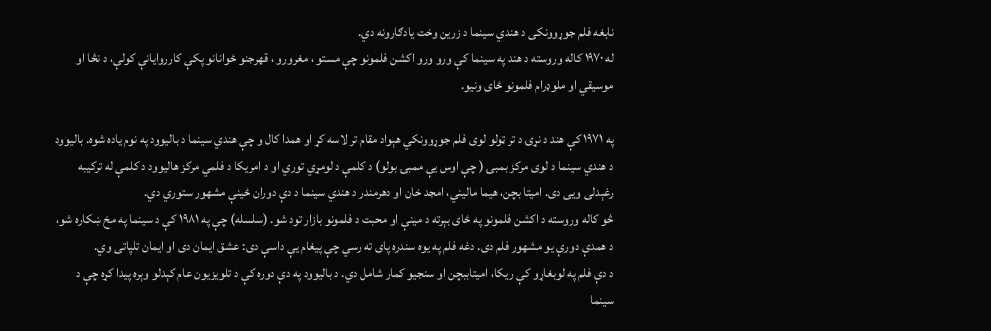نابغه فلم جوړوونکی د هندي سینما د زرین وخت یادګارونه دي.
له ۱۹۷۰ کاله وروسته د هند په سینما کې ورو ورو اکشن فلمونو چې مستو ، مغرورو ، قهرجنو ځوانانو پکې کارروایانې کولې، د نڅا او موسیقي او ملوډرام فلمونو ځای ونیو.

په ۱۹۷۱ کې هند د نړۍ د تر ټولو لوی فلم جوړوونکي هېواد مقام تر لاسه کړ او همدا کال و چې هندي سینما د بالیوود په نوم یاده شوه. بالیوود د هندي سینما د لوی مرکز بمبۍ ( چې اوس یې ممبۍ بولو) د کلمې د لومړي توري او د امریکا د فلمي مرکز هالیوود د کلمې له ترکیبه رغېدلی ویی دی. امیتا بچن، هیما مالیني، امجد خان او دهرمندر د هندي سینما د دې دوران ځینې مشهور ستوري دي.
څو کاله وروسته د اکشن فلمونو په ځای بېرته د مینې او محبت د فلمونو بازار تود شو. (سلسله) چې په ۱۹۸۱ کې د سینما په مخ ښکاره شو، د همدې دورې یو مشهور فلم دی. دغه فلم په یوه سندره پای ته رسي چې پیغام یې داسې دی: عشق ایمان دی او ایمان تلپاتی وي.
د دې فلم په لوبغاړو کې ریکا، امیتاببچن او سنجیو کمار شامل دي. د بالیوود په دې دوره کې د تلویزیون عام کېدلو وېره پیدا کړه چې د سینما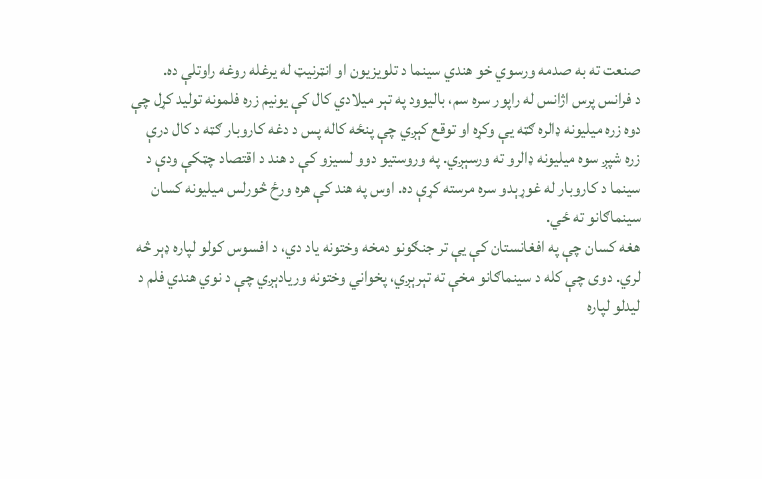صنعت ته به صدمه ورسوي خو هندي سینما د تلویزیون او انټرنیټ له یرغله روغه راوتلې ده.
د فرانس پرس اژانس له راپور سره سم، بالیوود په تېر میلادي کال کې یونیم زره فلمونه تولید کړل چې دوه زره میلیونه ډالره ګټه یې وکړه او توقع کېږي چې پنځه کاله پس د دغه کاروبار ګټه د کال درې زره شپږ سوه میلیونه ډالرو ته ورسېږي. په وروستیو دوو لسیزو کې د هند د اقتصاد چټکې ودې د سینما د کاروبار له غوړېدو سره مرسته کړې ده. اوس په هند کې هره ورځ څورلس میلیونه کسان سینماګانو ته ځي.
هغه کسان چې په افغانستان کې یې تر جنګونو دمخه وختونه یاد دي، د افسوس کولو لپاره ډېر څه لري. دوی چې کله د سینماګانو مخې ته تېرېږي، پخواني وختونه وریادېږي چې د نوي هندي فلم د لیدلو لپاره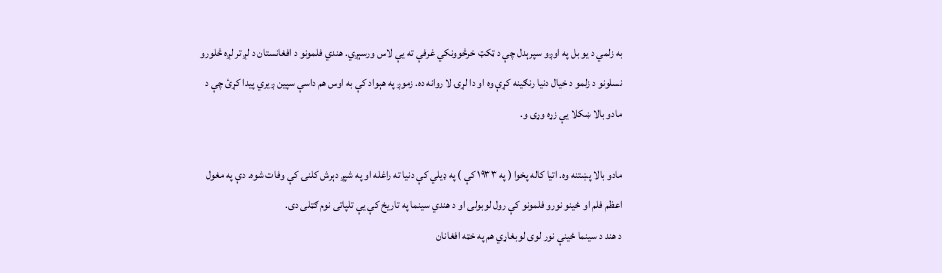به زلمي د یو بل په اوږو سپرېدل چې د ټکټ خرڅوونکي غرفې ته یې لاس ورسېږي. هندي فلمونو د افغانستان د لږ تر لږه څلورو نسلونو د زلمو د خیال دنیا رنګینه کړې وه او دا لړۍ لا روانه ده. زموږ په هېواد کې به اوس هم داسې سپین ږیري پیدا کړئ چې د مادو بالا ښکلا یې زړه وړی و.

مادو بالا پښتنه وه. اتیا کاله پخوا ( په ۱۹۳۳ کې ) په ډیلي کې دنیا ته راغله او په شپږ دېرش کلنۍ کې وفات شوه. دې په مغول اعظم فلم او ځینو نورو فلمونو کې رول لوبولی او د هندي سینما په تاریخ کې یې تلپاتی نوم ګټلی دی.
د هند د سینما ځینې نور لوی لوبغاړي هم په خټه افغانان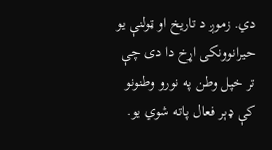دي. زموږ د تاریخ او ټولنې یو حیرانوونکی اړخ دا دی چې تر خپل وطن په نورو وطنونو کې ډېر فعال پاته شوي یو.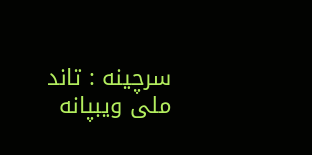سرچینه : تاند ملی ویبپانه